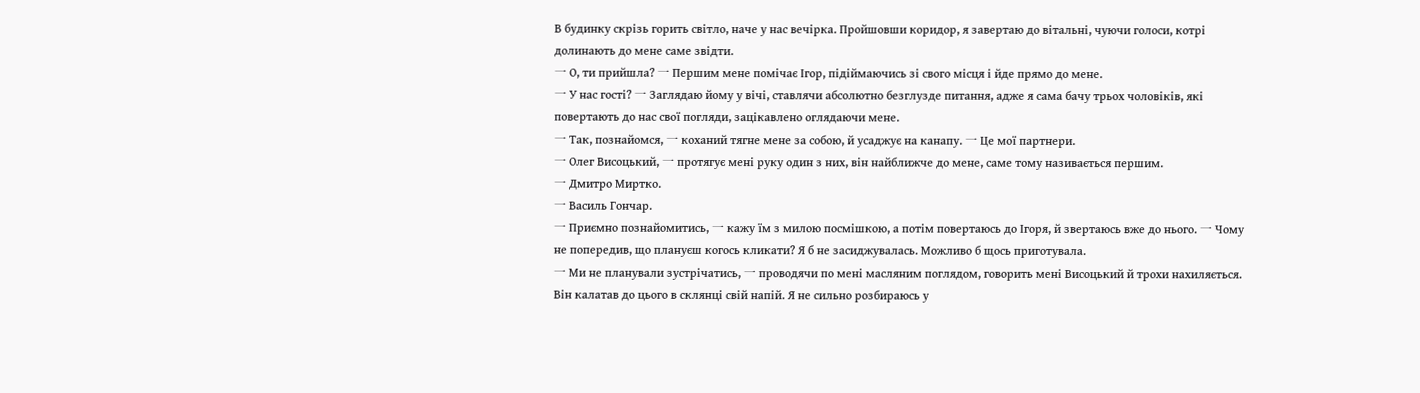В будинку скрізь горить світло, наче у нас вечірка. Пройшовши коридор, я завертаю до вітальні, чуючи голоси, котрі долинають до мене саме звідти.
一 О, ти прийшла? 一 Першим мене помічає Ігор, підіймаючись зі свого місця і йде прямо до мене.
一 У нас гості? 一 Заглядаю йому у вічі, ставлячи абсолютно безглузде питання, адже я сама бачу трьох чоловіків, які повертають до нас свої погляди, зацікавлено оглядаючи мене.
一 Так, познайомся, 一 коханий тягне мене за собою, й усаджує на канапу. 一 Це мої партнери.
一 Олег Висоцький, 一 протягує мені руку один з них, він найближче до мене, саме тому називається першим.
一 Дмитро Миртко.
一 Василь Гончар.
一 Приємно познайомитись, 一 кажу їм з милою посмішкою, а потім повертаюсь до Ігоря, й звертаюсь вже до нього. 一 Чому не попередив, що плануєш когось кликати? Я б не засиджувалась. Можливо б щось приготувала.
一 Ми не планували зустрічатись, 一 проводячи по мені масляним поглядом, говорить мені Висоцький й трохи нахиляється. Він калатав до цього в склянці свій напій. Я не сильно розбираюсь у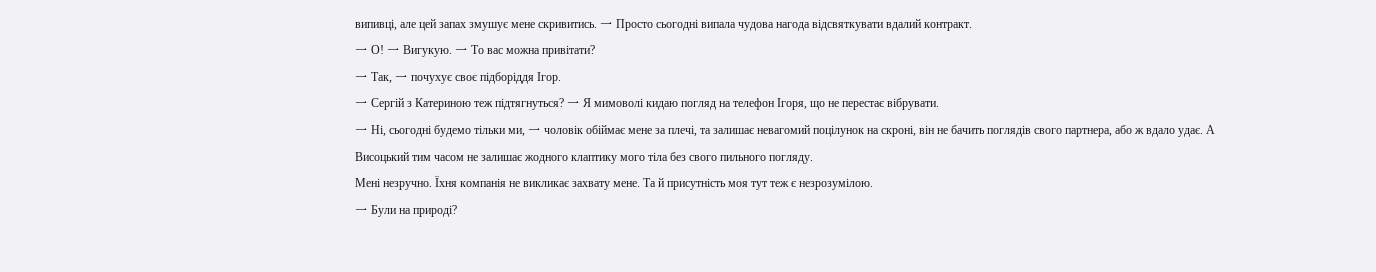випивці, але цей запах змушує мене скривитись. 一 Просто сьогодні випала чудова нагода відсвяткувати вдалий контракт.
一 О! 一 Вигукую. 一 То вас можна привітати?
一 Так, 一 почухує своє підборіддя Ігор.
一 Сергій з Катериною теж підтягнуться? 一 Я мимоволі кидаю погляд на телефон Ігоря, що не перестає вібрувати.
一 Ні, сьогодні будемо тільки ми, 一 чоловік обіймає мене за плечі, та залишає невагомий поцілунок на скроні, він не бачить поглядів свого партнера, або ж вдало удає. А Висоцький тим часом не залишає жодного клаптику мого тіла без свого пильного погляду.
Мені незручно. Їхня компанія не викликає захвату мене. Та й присутність моя тут теж є незрозумілою.
一 Були на природі?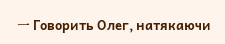一 Говорить Олег, натякаючи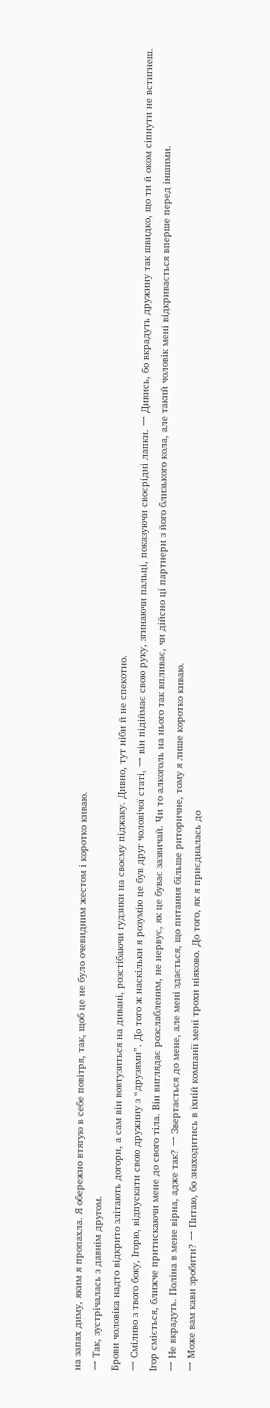на запах диму, яким я пропахла. Я обережно втягую в себе повітря, так, щоб це не було очевидним жестом і коротко киваю.
一 Так, зустрічалась з давнім другом.
Брови чоловіка надто відкрито злітають догори, а сам він вовтузиться на дивані, розстібаючи гудзики на своєму піджаку. Дивно, тут ніби й не спекотно.
一 Сміливо з твого боку, Ігорю, відпускати свою дружину з “друзями”. До того ж наскільки я розумію це був друг чоловічої статі, 一 він підіймає свою руку, згинаючи пальці, показуючи своєрідні лапки. 一 Дивись, бо вкрадуть дружину так швидко, що ти й оком сіпнути не встигнеш.
Ігор сміється, ближче притискаючи мене до свого тіла. Він виглядає розслабленим, не нервує, як це буває зазвичай. Чи то алкоголь на нього так впливає, чи дійсно ці партнери з його близького кола, але такий чоловік мені відкривається вперше перед іншими.
一 Не вкрадуть. Поліна в мене вірна, адже так? 一 Звертається до мене, але мені здається, що питання більше риторичне, тому я лише коротко киваю.
一 Може вам кави зробити? 一 Питаю, бо знаходитись в їхній компанії мені трохи ніяково. До того, як я приєдналась до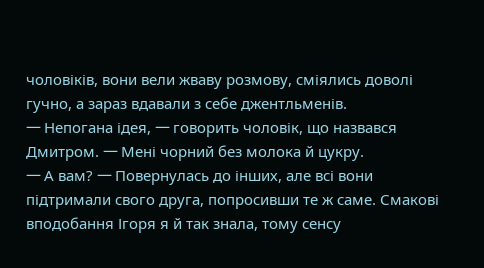чоловіків, вони вели жваву розмову, сміялись доволі гучно, а зараз вдавали з себе джентльменів.
一 Непогана ідея, 一 говорить чоловік, що назвався Дмитром. 一 Мені чорний без молока й цукру.
一 А вам? 一 Повернулась до інших, але всі вони підтримали свого друга, попросивши те ж саме. Смакові вподобання Ігоря я й так знала, тому сенсу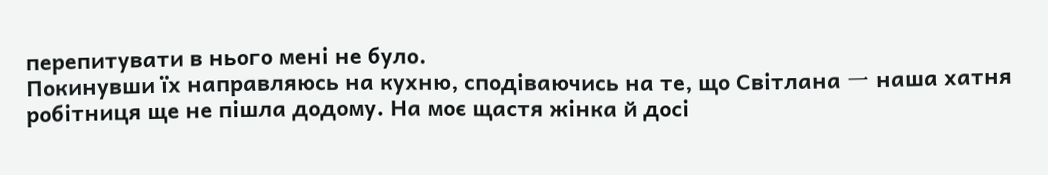перепитувати в нього мені не було.
Покинувши їх направляюсь на кухню, сподіваючись на те, що Світлана 一 наша хатня робітниця ще не пішла додому. На моє щастя жінка й досі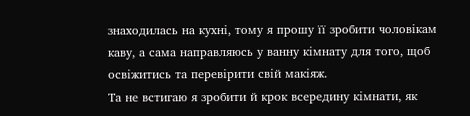знаходилась на кухні, тому я прошу її зробити чоловікам каву, а сама направляюсь у ванну кімнату для того, щоб освіжитись та перевірити свій макіяж.
Та не встигаю я зробити й крок всередину кімнати, як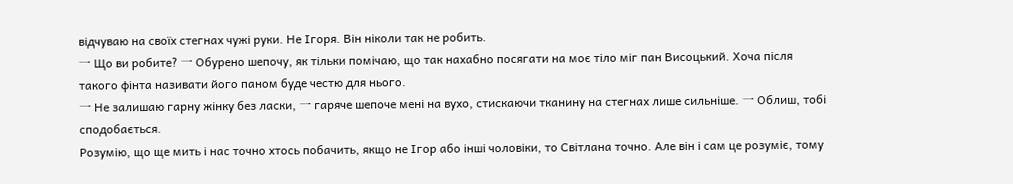відчуваю на своїх стегнах чужі руки. Не Ігоря. Він ніколи так не робить.
一 Що ви робите? 一 Обурено шепочу, як тільки помічаю, що так нахабно посягати на моє тіло міг пан Висоцький. Хоча після такого фінта називати його паном буде честю для нього.
一 Не залишаю гарну жінку без ласки, 一 гаряче шепоче мені на вухо, стискаючи тканину на стегнах лише сильніше. 一 Облиш, тобі сподобається.
Розумію, що ще мить і нас точно хтось побачить, якщо не Ігор або інші чоловіки, то Світлана точно. Але він і сам це розуміє, тому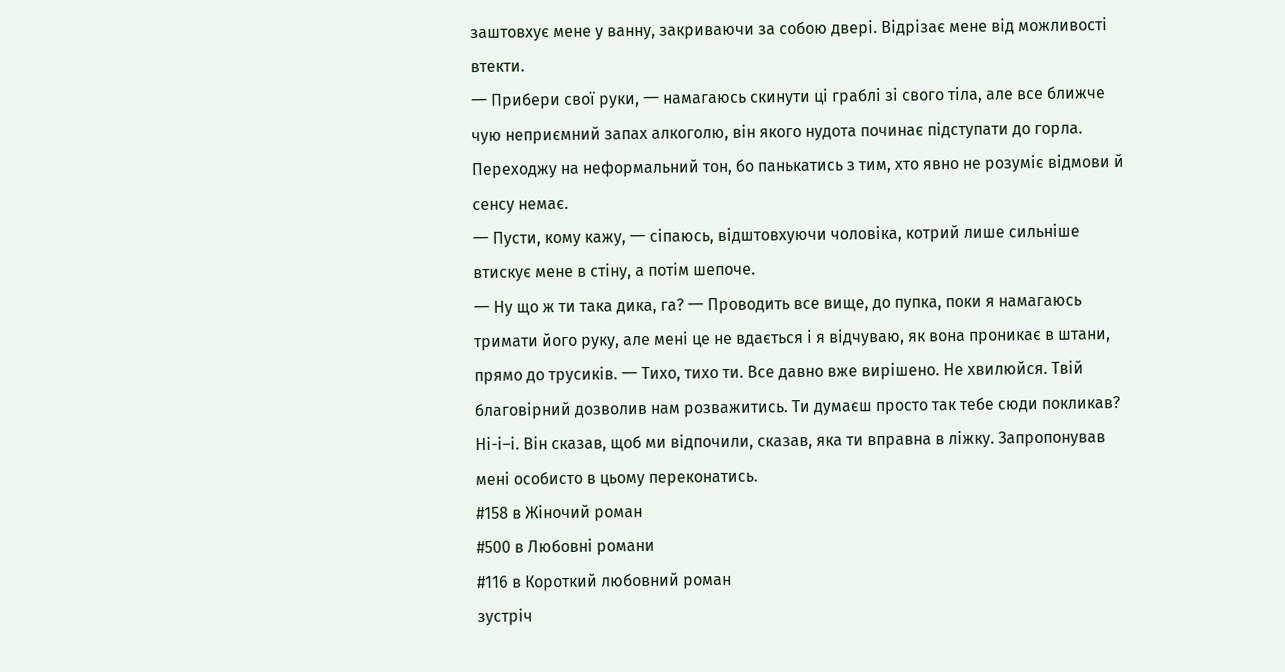заштовхує мене у ванну, закриваючи за собою двері. Відрізає мене від можливості втекти.
一 Прибери свої руки, 一 намагаюсь скинути ці граблі зі свого тіла, але все ближче чую неприємний запах алкоголю, він якого нудота починає підступати до горла. Переходжу на неформальний тон, бо панькатись з тим, хто явно не розуміє відмови й сенсу немає.
一 Пусти, кому кажу, 一 сіпаюсь, відштовхуючи чоловіка, котрий лише сильніше втискує мене в стіну, а потім шепоче.
一 Ну що ж ти така дика, га? 一 Проводить все вище, до пупка, поки я намагаюсь тримати його руку, але мені це не вдається і я відчуваю, як вона проникає в штани, прямо до трусиків. 一 Тихо, тихо ти. Все давно вже вирішено. Не хвилюйся. Твій благовірний дозволив нам розважитись. Ти думаєш просто так тебе сюди покликав? Ні-і–і. Він сказав, щоб ми відпочили, сказав, яка ти вправна в ліжку. Запропонував мені особисто в цьому переконатись.
#158 в Жіночий роман
#500 в Любовні романи
#116 в Короткий любовний роман
зустріч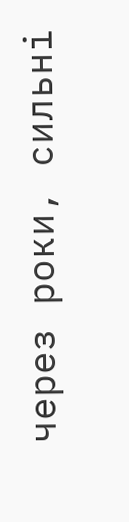через роки, сильні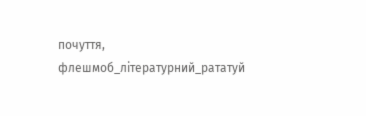почуття, флешмоб_літературний_рататуй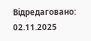Відредаговано: 02.11.2025